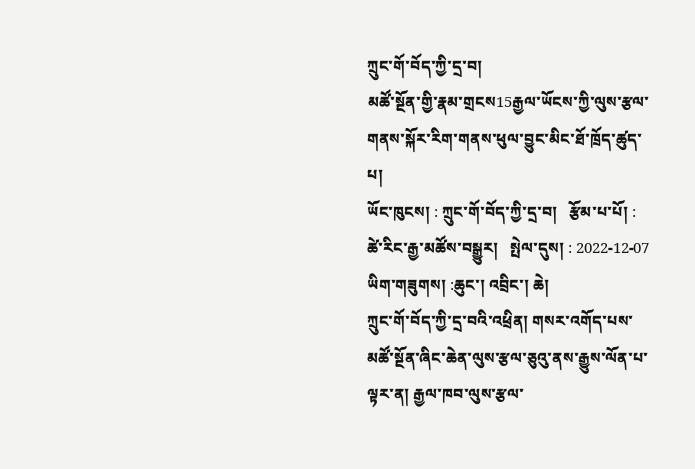ཀྲུང་གོ་བོད་ཀྱི་དྲ་བ།
མཚོ་སྔོན་གྱི་རྣམ་གྲངས15རྒྱལ་ཡོངས་ཀྱི་ལུས་རྩལ་གནས་སྐོར་རིག་གནས་ཕུལ་བྱུང་མིང་ཐོ་ཁྲོད་ཚུད་པ།
ཡོང་ཁུངས། : ཀྲུང་གོ་བོད་ཀྱི་དྲ་བ།   རྩོམ་པ་པོ། : ཚེ་རིང་རྒྱ་མཚོས་བསྒྱུར།   སྤེལ་དུས། : 2022-12-07
ཡིག་གཟུགས། :ཆུང་། འབྲིང་། ཆེ།
ཀྲུང་གོ་བོད་ཀྱི་དྲ་བའི་འཕྲིན། གསར་འགོད་པས་མཚོ་སྔོན་ཞིང་ཆེན་ལུས་རྩལ་ཅུའུ་ནས་རྒྱུས་ལོན་པ་ལྟར་ན། རྒྱལ་ཁབ་ལུས་རྩལ་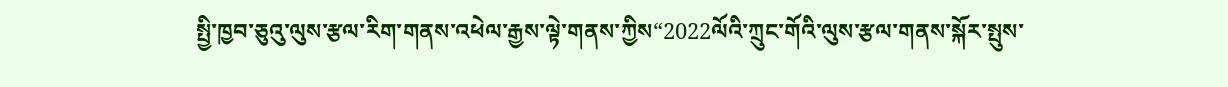སྤྱི་ཁྱབ་ཅུའུ་ལུས་རྩལ་རིག་གནས་འཕེལ་རྒྱས་ལྟེ་གནས་ཀྱིས“2022ལོའི་ཀྲུང་གོའི་ལུས་རྩལ་གནས་སྐོར་སྤུས་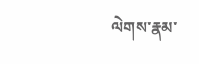ལེགས་རྣམ་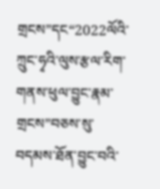གྲངས”དང“2022ལོའི་ཀྲུང་ཧྭའི་ལུས་རྩལ་རིག་གནས་ཕུལ་བྱུང་རྣམ་གྲངས”བཅས་སུ་བདམས་ཐོན་བྱུང་བའི་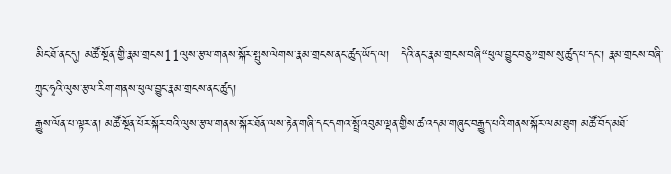མིང་ཐོ་ནང་དུ། མཚོ་སྔོན་གྱི་རྣམ་གྲངས11ལུས་རྩལ་གནས་སྐོར་སྤུས་ལེགས་རྣམ་གྲངས་ནང་ཚུད་ཡོད་ལ།   དེའི་ནང་རྣམ་གྲངས་བཞི“ཕུལ་བྱུང་བཅུ”གྲས་སུ་ཚུད་པ་དང་། རྣམ་གྲངས་བཞི་ཀྲུང་ཧྭའི་ལུས་རྩལ་རིག་གནས་ཕུལ་བྱུང་རྣམ་གྲངས་ནང་ཚུད།
རྒྱུས་ལོན་པ་ལྟར་ན། མཚོ་སྔོན་པོར་སྐོར་བའི་ལུས་རྩལ་གནས་སྐོར་ཐོན་ལས་རྟེན་གཞི་དང་དགའ་སྤྲོ་འབུམ་ལྡན་གྱིས་ཚ་འདམ་གཞུང་བརྒྱུད་པའི་གནས་སྐོར་ལམ་ཐུག མཚོ་བོད་མཐོ་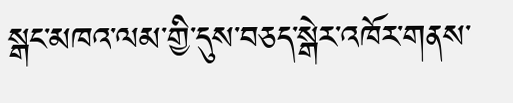སྒང་མཁའ་ལམ་གྱི་དུས་བཅད་སྒེར་འཁོར་གནས་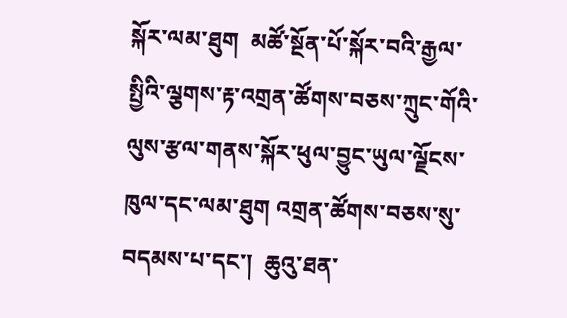སྐོར་ལམ་ཐུག  མཚོ་སྔོན་པོ་སྐོར་བའི་རྒྱལ་སྤྱིའི་ལྕགས་རྟ་འགྲན་ཚོགས་བཅས་ཀྲུང་གོའི་ལུས་རྩལ་གནས་སྐོར་ཕུལ་བྱུང་ཡུལ་ལྗོངས་ཁུལ་དང་ལམ་ཐུག འགྲན་ཚོགས་བཅས་སུ་བདམས་པ་དང་།  ཆུའུ་ཐན་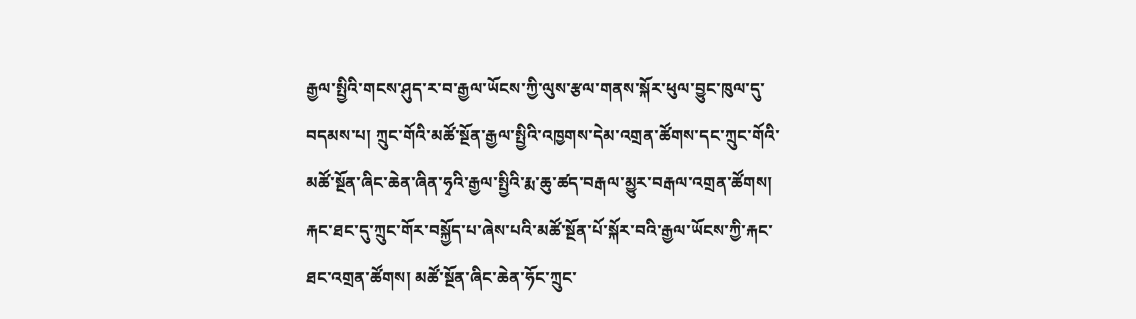རྒྱལ་སྤྱིའི་གངས་ཤུད་ར་བ་རྒྱལ་ཡོངས་ཀྱི་ལུས་རྩལ་གནས་སྐོར་ཕུལ་བྱུང་ཁུལ་དུ་བདམས་པ། ཀྲུང་གོའི་མཚོ་སྔོན་རྒྱལ་སྤྱིའི་འཁྱགས་དེམ་འགྲན་ཚོགས་དང་ཀྲུང་གོའི་མཚོ་སྔོན་ཞིང་ཆེན་ཞིན་ཧྭའི་རྒྱལ་སྤྱིའི་རྨ་ཆུ་ཚད་བརྒལ་མྱུར་བརྒལ་འགྲན་ཚོགས། རྐང་ཐང་དུ་ཀྲུང་གོར་བསྐྱོད་པ་ཞེས་པའི་མཚོ་སྔོན་པོ་སྐོར་བའི་རྒྱལ་ཡོངས་ཀྱི་རྐང་ཐང་འགྲན་ཚོགས། མཚོ་སྔོན་ཞིང་ཆེན་ཧོང་ཀྲུང་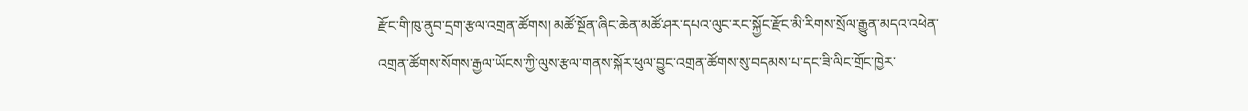རྫོང་གི་ཁུ་ནུབ་དྲག་རྩལ་འགྲན་ཚོགས། མཚོ་སྔོན་ཞིང་ཆེན་མཚོ་ཤར་དཔའ་ལུང་རང་སྐྱོང་རྫོང་མི་རིགས་སྲོལ་རྒྱུན་མདའ་འཕེན་འགྲན་ཚོགས་སོགས་རྒྱལ་ཡོངས་ཀྱི་ལུས་རྩལ་གནས་སྐོར་ཕུལ་བྱུང་འགྲན་ཚོགས་སུ་བདམས་པ་དང་ཟི་ལིང་གྲོང་ཁྱེར་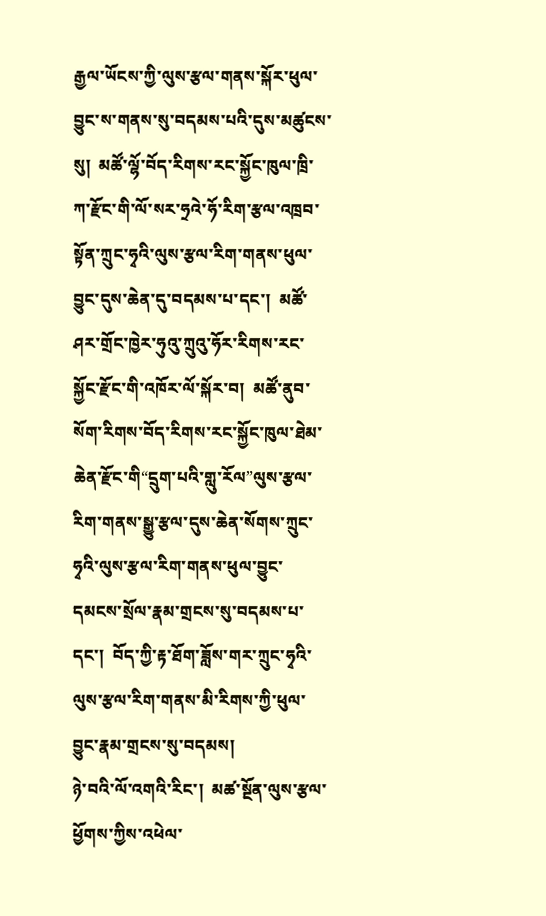རྒྱལ་ཡོངས་ཀྱི་ལུས་རྩལ་གནས་སྐོར་ཕུལ་བྱུང་ས་གནས་སུ་བདམས་པའི་དུས་མཚུངས་སུ།  མཚོ་ལྷོ་བོད་རིགས་རང་སྐྱོང་ཁུལ་ཁྲི་ཀ་རྫོང་གི་ལོ་སར་ཧྲའེ་ཧོ་རིག་རྩལ་འཁྲབ་སྟོན་ཀྲུང་ཧྭའི་ལུས་རྩལ་རིག་གནས་ཕུལ་བྱུང་དུས་ཆེན་དུ་བདམས་པ་དང་།  མཚོ་ཤར་གྲོང་ཁྱེར་ཧུའུ་ཀྲུའུ་ཧོར་རིགས་རང་སྐྱོང་རྫོང་གི་འཁོར་ལོ་སྐོར་བ།  མཚོ་ནུབ་སོག་རིགས་བོད་རིགས་རང་སྐྱོང་ཁུལ་ཐེམ་ཆེན་རྫོང་གི“དྲུག་པའི་གླུ་རོལ”ལུས་རྩལ་རིག་གནས་སྒྱུ་རྩལ་དུས་ཆེན་སོགས་ཀྲུང་ཧྭའི་ལུས་རྩལ་རིག་གནས་ཕུལ་བྱུང་དམངས་སྲོལ་རྣམ་གྲངས་སུ་བདམས་པ་དང་།  བོད་ཀྱི་རྟ་ཐོག་ཟློས་གར་ཀྲུང་ཧྭའི་ལུས་རྩལ་རིག་གནས་མི་རིགས་ཀྱི་ཕུལ་བྱུང་རྣམ་གྲངས་སུ་བདམས།
ཉེ་བའི་ལོ་འགའི་རིང་།  མཚ་སྔོན་ལུས་རྩལ་ཕྱོགས་ཀྱིས་འཕེལ་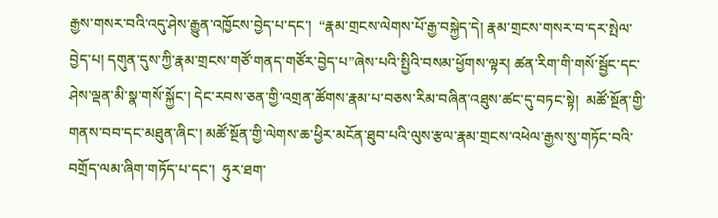རྒྱས་གསར་བའི་འདུ་ཤེས་རྒྱུན་འཁྱོངས་བྱེད་པ་དང་།  “རྣམ་གྲངས་ལེགས་པོ་རྒྱ་བསྐྱེད་དེ། རྣམ་གྲངས་གསར་བ་དར་སྤེལ་བྱེད་པ། དགུན་དུས་ཀྱི་རྣམ་གྲངས་གཙོ་གནད་གཙོར་བྱེད་པ”ཞེས་པའི་སྤྱིའི་བསམ་ཕྱོགས་ལྟར། ཚན་རིག་གི་གསོ་སྦྱོང་དང་ཤེས་ལྡན་མི་སྣ་གསོ་སྐྱོང་། དེང་རབས་ཅན་གྱི་འགྲན་ཚོགས་རྣམ་པ་བཅས་རིམ་བཞིན་འཐུས་ཚང་དུ་བཏང་སྟེ།  མཚོ་སྔོན་གྱི་གནས་བབ་དང་མཐུན་ཞིང་། མཚོ་སྔོན་གྱི་ལེགས་ཆ་ཕྱིར་མངོན་ཐུབ་པའི་ལུས་རྩལ་རྣམ་གྲངས་འཕེལ་རྒྱས་སུ་གཏོང་བའི་བགྲོད་ལམ་ཞིག་གཏོད་པ་དང་།  ཧུར་ཐག་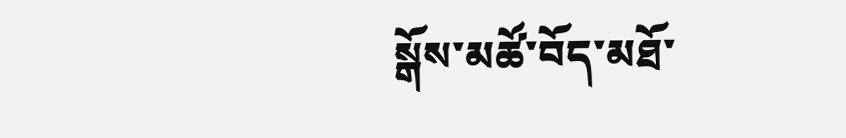སྒོས་མཚོ་བོད་མཐོ་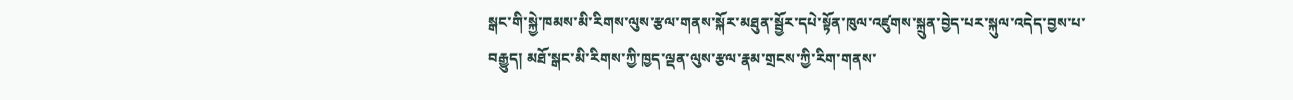སྒང་གི་སྐྱེ་ཁམས་མི་རིགས་ལུས་རྩལ་གནས་སྐོར་མཐུན་སྦྱོར་དཔེ་སྟོན་ཁུལ་འཛུགས་སྐྲུན་བྱེད་པར་སྐུལ་འདེད་བྱས་པ་བརྒྱུད། མཐོ་སྒང་མི་རིགས་ཀྱི་ཁྱད་ལྡན་ལུས་རྩལ་རྣམ་གྲངས་ཀྱི་རིག་གནས་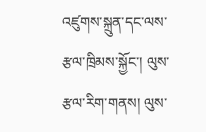འཛུགས་སྐྲུན་དང་ལས་རྩལ་ཁྲིམས་སྐྱོང་། ལུས་རྩལ་རིག་གནས། ལུས་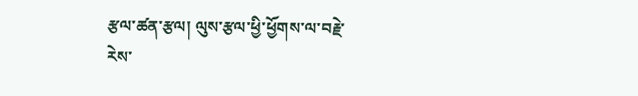རྩལ་ཚན་རྩལ། ལུས་རྩལ་ཕྱི་ཕྱོགས་ལ་བརྗེ་རེས་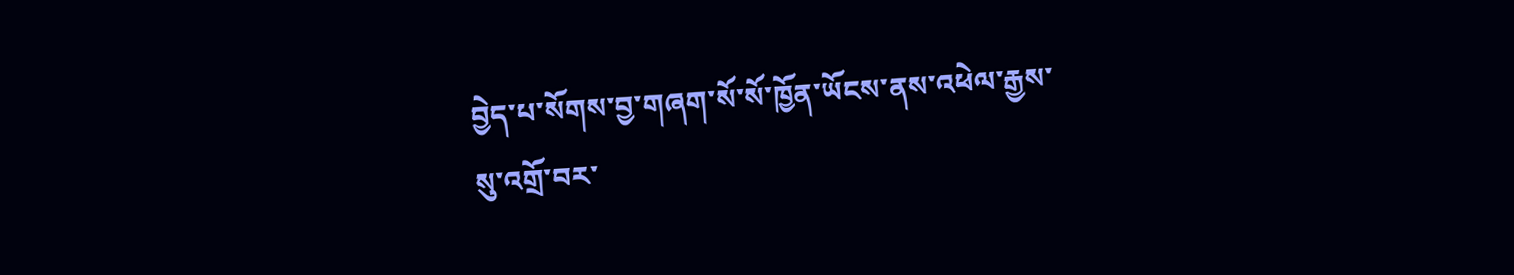བྱེད་པ་སོགས་བྱ་གཞག་སོ་སོ་ཁྱོན་ཡོངས་ནས་འཕེལ་རྒྱས་སུ་འགྲོ་བར་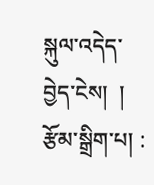སྐུལ་འདེད་བྱེད་ངེས།  །
རྩོམ་སྒྲིག་པ། :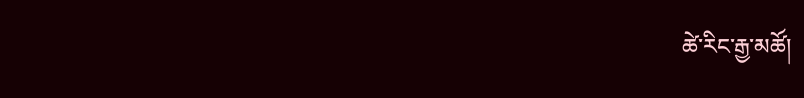ཚེ་རིང་རྒྱ་མཚོ།